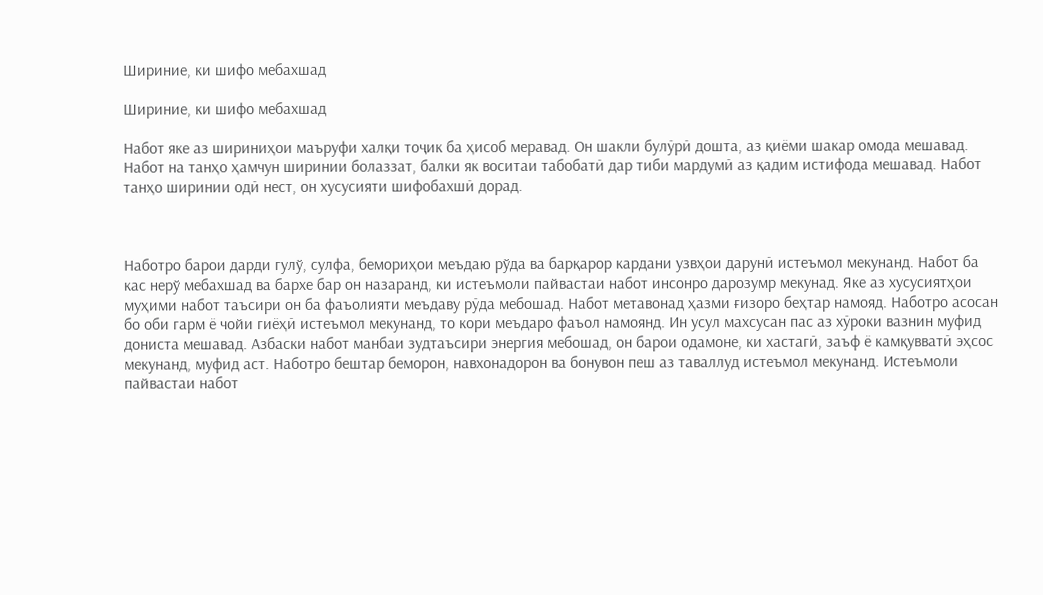Шириние, ки шифо мебахшад

Шириние, ки шифо мебахшад

Набот яке аз шириниҳои маъруфи халқи тоҷик ба ҳисоб меравад. Он шакли булӯрӣ дошта, аз қиёми шакар омода мешавад. Набот на танҳо ҳамчун ширинии болаззат, балки як воситаи табобатӣ дар тиби мардумӣ аз қадим истифода мешавад. Набот танҳо ширинии одӣ нест, он хусусияти шифобахшӣ дорад.



Наботро барои дарди гулў, сулфа, бемориҳои меъдаю рўда ва барқарор кардани узвҳои дарунӣ истеъмол мекунанд. Набот ба кас нерў мебахшад ва бархе бар он назаранд, ки истеъмоли пайвастаи набот инсонро дарозумр мекунад. Яке аз хусусиятҳои муҳими набот таъсири он ба фаъолияти меъдаву рӯда мебошад. Набот метавонад ҳазми ғизоро беҳтар намояд. Наботро асосан бо оби гарм ё чойи гиёҳӣ истеъмол мекунанд, то кори меъдаро фаъол намоянд. Ин усул махсусан пас аз хӯроки вазнин муфид дониста мешавад. Азбаски набот манбаи зудтаъсири энергия мебошад, он барои одамоне, ки хастагӣ, заъф ё камқувватӣ эҳсос мекунанд, муфид аст. Наботро бештар беморон, навхонадорон ва бонувон пеш аз таваллуд истеъмол мекунанд. Истеъмоли пайвастаи набот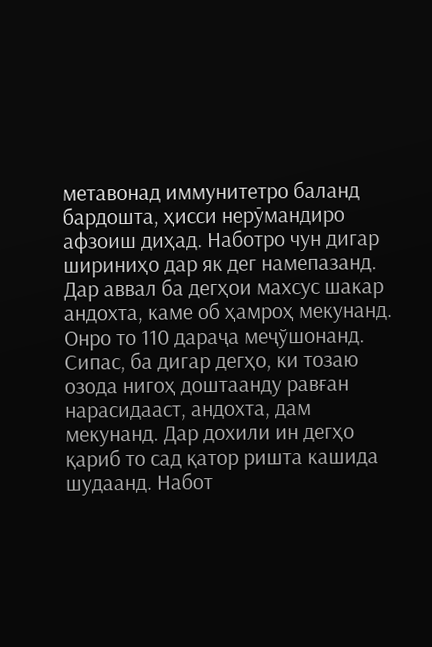метавонад иммунитетро баланд бардошта, ҳисси нерӯмандиро афзоиш диҳад. Наботро чун дигар шириниҳо дар як дег намепазанд. Дар аввал ба дегҳои махсус шакар андохта, каме об ҳамроҳ мекунанд. Онро то 110 дараҷа меҷўшонанд. Сипас, ба дигар дегҳо, ки тозаю озода нигоҳ доштаанду равған нарасидааст, андохта, дам мекунанд. Дар дохили ин дегҳо қариб то сад қатор ришта кашида шудаанд. Набот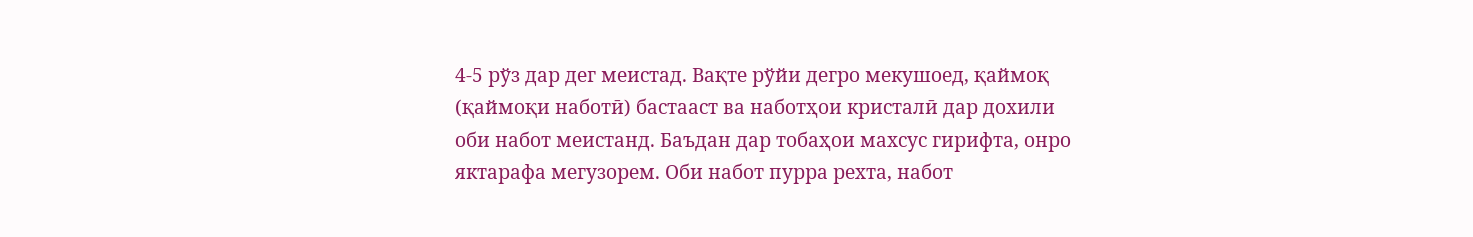4-5 рўз дар дег меистад. Вақте рўйи дегро мекушоед, қаймоқ (қаймоқи наботӣ) бастааст ва наботҳои кристалӣ дар дохили оби набот меистанд. Баъдан дар тобаҳои махсус гирифта, онро яктарафа мегузорем. Оби набот пурра рехта, набот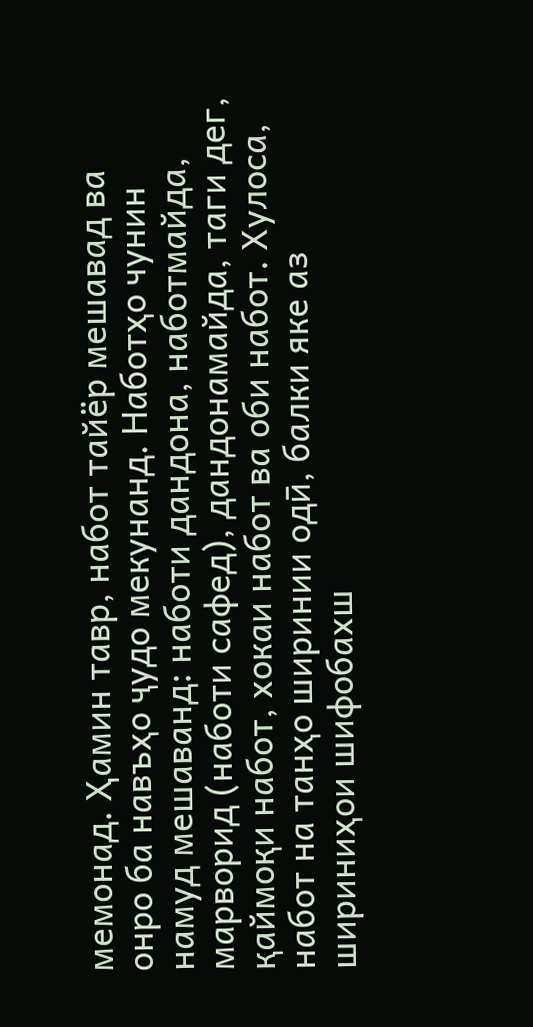мемонад. Ҳамин тавр, набот тайёр мешавад ва онро ба навъҳо ҷудо мекунанд. Наботҳо чунин намуд мешаванд: наботи дандона, наботмайда, марворид (наботи сафед), дандонамайда, таги дег, қаймоқи набот, хокаи набот ва оби набот. Хулоса, набот на танҳо ширинии одӣ, балки яке аз шириниҳои шифобахш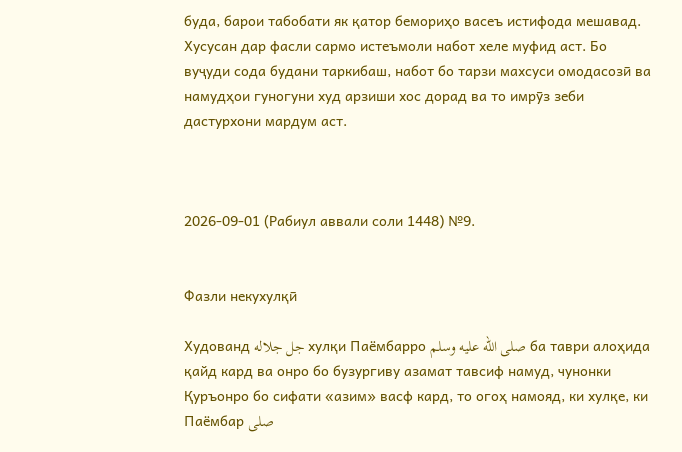буда, барои табобати як қатор бемориҳо васеъ истифода мешавад. Хусусан дар фасли сармо истеъмоли набот хеле муфид аст. Бо вуҷуди сода будани таркибаш, набот бо тарзи махсуси омодасозӣ ва намудҳои гуногуни худ арзиши хос дорад ва то имрӯз зеби дастурхони мардум аст.



2026-09-01 (Рабиул аввали соли 1448) №9.


Фазли некухулқӣ

Худованд جل جلاله хулқи Паёмбарро صلى الله عليه وسلم ба таври алоҳида қайд кард ва онро бо бузургиву азамат тавсиф намуд, чунонки Қуръонро бо сифати «азим» васф кард, то огоҳ намояд, ки хулқе, ки Паёмбар صلى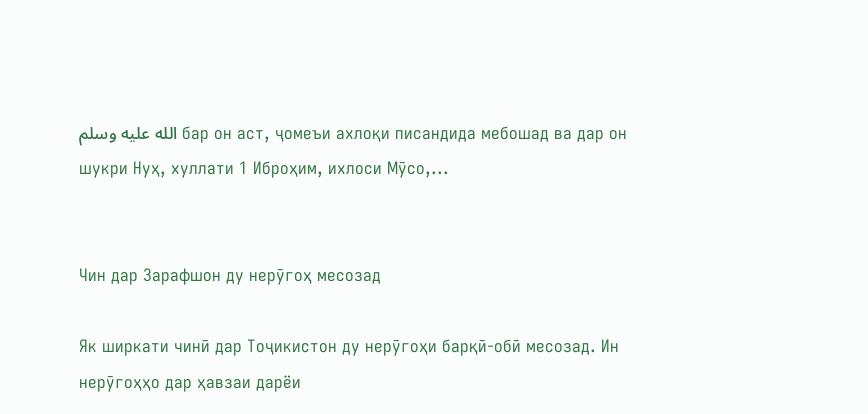الله عليه وسلم бар он аст, ҷомеъи ахлоқи писандида мебошад ва дар он шукри Нуҳ, хуллати 1 Иброҳим, ихлоси Мӯсо,...


Чин дар Зарафшон ду нерӯгоҳ месозад

Як ширкати чинӣ дар Тоҷикистон ду нерӯгоҳи барқӣ-обӣ месозад. Ин нерӯгоҳҳо дар ҳавзаи дарёи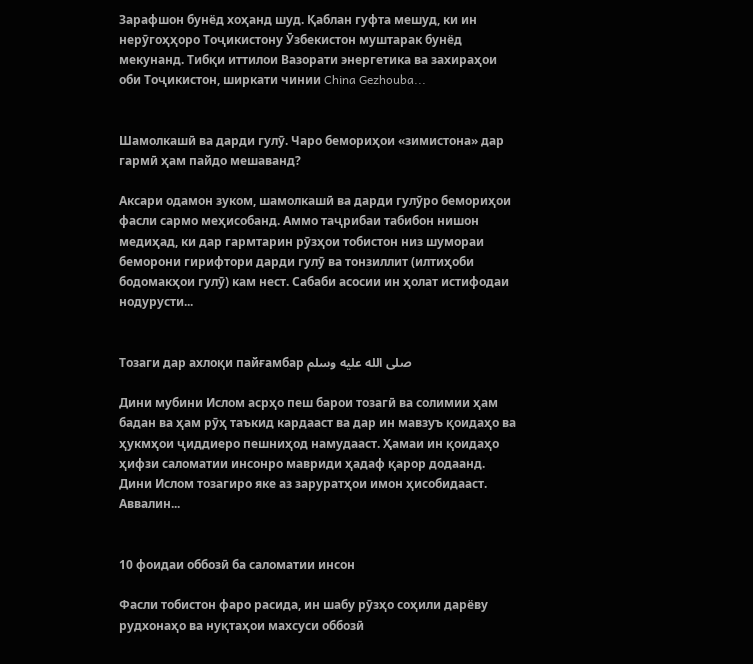Зарафшон бунёд хоҳанд шуд. Қаблан гуфта мешуд, ки ин нерӯгоҳҳоро Тоҷикистону Ӯзбекистон муштарак бунёд мекунанд. Тибқи иттилои Вазорати энергетика ва захираҳои оби Тоҷикистон, ширкати чинии China Gezhouba...


Шамолкашӣ ва дарди гулӯ. Чаро бемориҳои «зимистона» дар гармӣ ҳам пайдо мешаванд?

Аксари одамон зуком, шамолкашӣ ва дарди гулӯро бемориҳои фасли сармо меҳисобанд. Аммо таҷрибаи табибон нишон медиҳад, ки дар гармтарин рӯзҳои тобистон низ шумораи беморони гирифтори дарди гулӯ ва тонзиллит (илтиҳоби бодомакҳои гулӯ) кам нест. Сабаби асосии ин ҳолат истифодаи нодурусти...


Тозаги дар ахлоқи пайғамбар صلى الله عليه وسلم

Дини мубини Ислом асрҳо пеш барои тозагӣ ва солимии ҳам бадан ва ҳам рӯҳ таъкид кардааст ва дар ин мавзуъ қоидаҳо ва ҳукмҳои ҷиддиеро пешниҳод намудааст. Ҳамаи ин қоидаҳо ҳифзи саломатии инсонро мавриди ҳадаф қарор додаанд.   Дини Ислом тозагиро яке аз заруратҳои имон ҳисобидааст. Аввалин...


10 фоидаи оббозӣ ба саломатии инсон

Фасли тобистон фаро расида, ин шабу рӯзҳо соҳили дарёву рудхонаҳо ва нуқтаҳои махсуси оббозӣ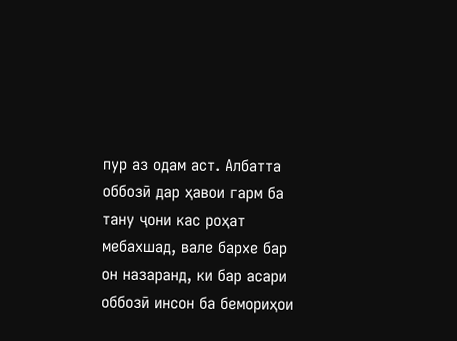пур аз одам аст. Албатта оббозӣ дар ҳавои гарм ба тану ҷони кас роҳат мебахшад, вале бархе бар он назаранд, ки бар асари оббозӣ инсон ба бемориҳои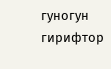гуногун гирифтор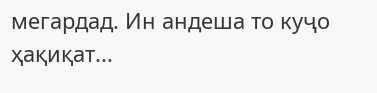мегардад. Ин андеша то куҷо ҳақиқат...